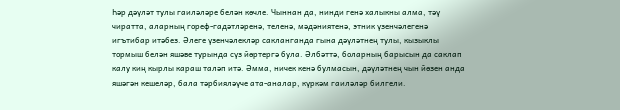Һәр дәүләт тулы гаиләләре белән көчле. Чыннан да, нинди генә халыкны алма, тәү чиратта, аларның гореф-гадәтләренә, теленә, мәдәниятенә, этник үзенчәлегенә игътибар итәбез. Әлеге үзенчәлекләр сакланганда гына дәүләтнең тулы, кызыклы тормыш белән яшәве турында сүз йөртергә була. Әлбәттә, боларның барысын да саклап калу киң кырлы караш таләп итә. Әмма, ничек кенә булмасын, дәүләтнең чын йөзен анда яшәгән кешеләр, бала тәрбияләүче ата-аналар, күркәм гаиләләр билгели.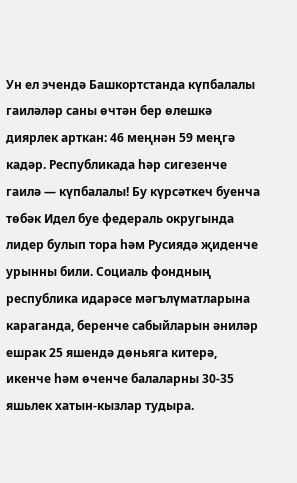Ун ел эчендә Башкортстанда күпбалалы гаиләләр саны өчтән бер өлешкә диярлек арткан: 46 меңнән 59 меңгә кадәр. Республикада һәр сигезенче гаилә — күпбалалы! Бу күрсәткеч буенча төбәк Идел буе федераль округында лидер булып тора һәм Русиядә җиденче урынны били. Социаль фондның республика идарәсе мәгълүматларына караганда, беренче сабыйларын әниләр ешрак 25 яшендә дөньяга китерә, икенче һәм өченче балаларны 30-35 яшьлек хатын-кызлар тудыра.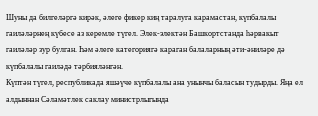Шуны да билгеләргә кирәк, әлеге фикер киң таралуга карамастан, күпбалалы гаиләләрнең күбесе аз керемле түгел. Элек-электән Башкортстанда һәрвакыт гаиләләр зур булган. Һәм әлеге категориягә караган балаларның әти-әниләре дә күпбалалы гаиләдә тәрбияләнгән.
Күптән түгел, республикада яшәүче күпбалалы ана унынчы баласын тудырды. Яңа ел алдыннан Сәламәтлек саклау министрлыгында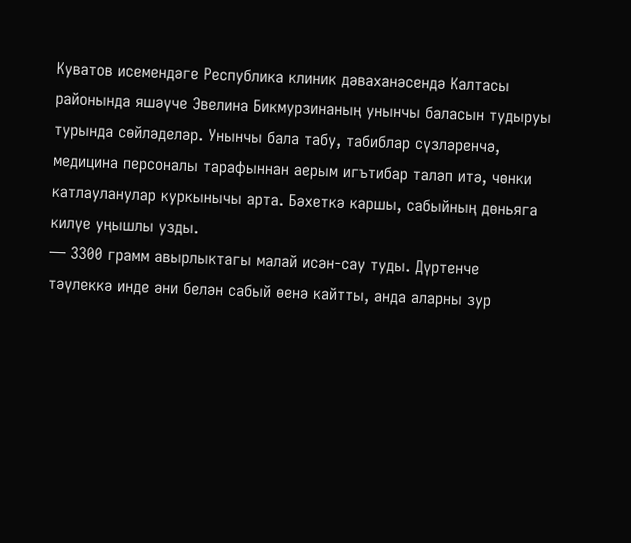Куватов исемендәге Республика клиник дәваханәсендә Калтасы районында яшәүче Эвелина Бикмурзинаның унынчы баласын тудыруы турында сөйләделәр. Унынчы бала табу, табиблар сүзләренчә, медицина персоналы тарафыннан аерым игътибар таләп итә, чөнки катлауланулар куркынычы арта. Бәхеткә каршы, сабыйның дөньяга килүе уңышлы узды.
— 3300 грамм авырлыктагы малай исән-сау туды. Дүртенче тәүлеккә инде әни белән сабый өенә кайтты, анда аларны зур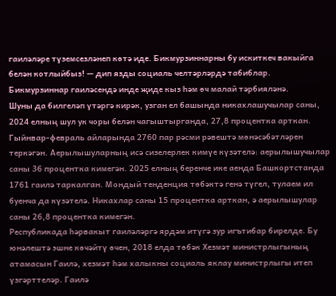гаиләләре түземсезләнеп көтә иде. Бикмурзиннарны бу искиткеч вакыйга белән котлыйбыз! — дип язды социаль челтәрләрдә табиблар.
Бикмурзиннар гаиләсендә инде җиде кыз һәм өч малай тәрбияләнә.
Шуны да билгеләп үтәргә кирәк, узган ел башында никахлашучылар саны, 2024 елның шул ук чоры белән чагыштырганда, 27,8 процентка арткан. Гыйнвар-февраль айларында 2760 пар рәсми рәвештә мөнәсәбәтләрен теркәгән. Аерылышуларның исә сизелерлек кимүе күзәтелә: аерылышучылар саны 36 процентка кимегән. 2025 елның беренче ике аенда Башкортстанда 1761 гаилә таркалган. Мондый тенденция төбәктә генә түгел, тулаем ил буенча да күзәтелә. Никахлар саны 15 процентка арткан, ә аерылышулар саны 26,8 процентка кимегән.
Республикада һәрвакыт гаиләләргә ярдәм итүгә зур игътибар бирелде. Бу юнәлештә эшне көчәйтү өчен, 2018 елда төбәк Хезмәт министрлыгының атамасын Гаилә, хезмәт һәм халыкны социаль яклау министрлыгы итеп үзгәрттеләр. Гаилә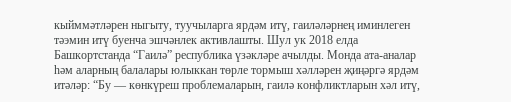кыйммәтләрен ныгыту, туучыларга ярдәм итү, гаиләләрнең иминлеген тәэмин итү буенча эшчәнлек активлашты. Шул ук 2018 елда Башкортстанда “Гаилә” республика үзәкләре ачылды. Монда ата-аналар һәм аларның балалары юлыккан төрле тормыш хәлләрен җиңәргә ярдәм итәләр: “Бу — көнкүреш проблемаларын, гаилә конфликтларын хәл итү,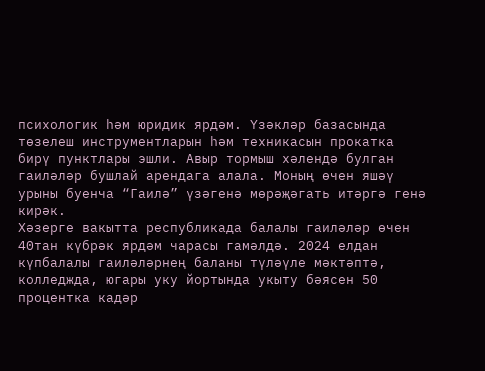психологик һәм юридик ярдәм. Үзәкләр базасында төзелеш инструментларын һәм техникасын прокатка бирү пунктлары эшли. Авыр тормыш хәлендә булган гаиләләр бушлай арендага алала. Моның өчен яшәү урыны буенча “Гаилә” үзәгенә мөрәҗәгать итәргә генә кирәк.
Хәзерге вакытта республикада балалы гаиләләр өчен 40тан күбрәк ярдәм чарасы гамәлдә. 2024 елдан күпбалалы гаиләләрнең баланы түләүле мәктәптә, колледжда, югары уку йортында укыту бәясен 50 процентка кадәр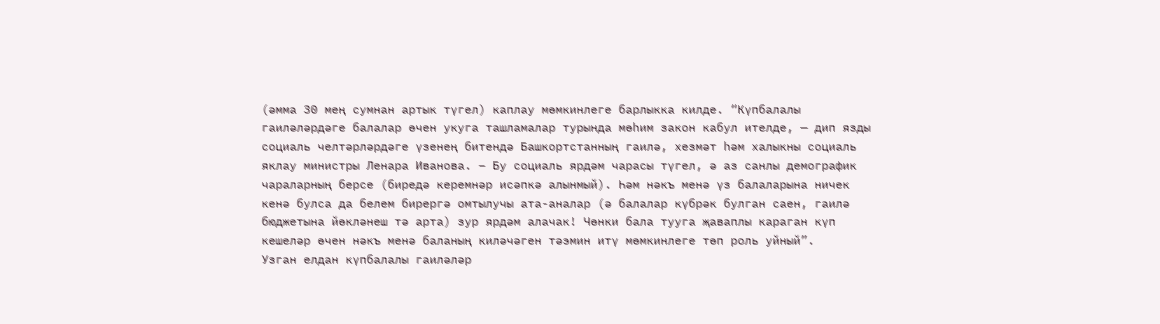(әмма 30 мең сумнан артык түгел) каплау мөмкинлеге барлыкка килде. “Күпбалалы гаиләләрдәге балалар өчен укуга ташламалар турында мөһим закон кабул ителде, — дип язды социаль челтәрләрдәге үзенең битендә Башкортстанның гаилә, хезмәт һәм халыкны социаль яклау министры Ленара Иванова. – Бу социаль ярдәм чарасы түгел, ә аз санлы демографик чараларның берсе (биредә керемнәр исәпкә алынмый). Һәм нәкъ менә үз балаларына ничек кенә булса да белем бирергә омтылучы ата-аналар (ә балалар күбрәк булган саен, гаилә бюджетына йөкләнеш тә арта) зур ярдәм алачак! Чөнки бала тууга җаваплы караган күп кешеләр өчен нәкъ менә баланың киләчәген тәэмин итү мөмкинлеге төп роль уйный”.
Узган елдан күпбалалы гаиләләр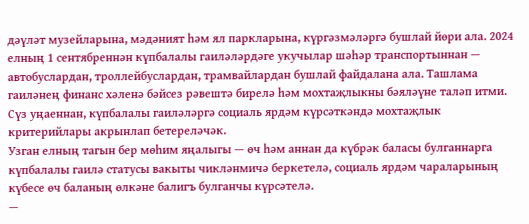дәүләт музейларына, мәдәният һәм ял паркларына, күргәзмәләргә бушлай йөри ала. 2024 елның 1 сентябреннән күпбалалы гаиләләрдәге укучылар шәһәр транспортыннан — автобуслардан, троллейбуслардан, трамвайлардан бушлай файдалана ала. Ташлама гаиләнең финанс хәленә бәйсез рәвештә бирелә һәм мохтаҗлыкны бәяләүне таләп итми. Сүз уңаеннан, күпбалалы гаиләләргә социаль ярдәм күрсәткәндә мохтаҗлык критерийлары акрынлап бетереләчәк.
Узган елның тагын бер мөһим яңалыгы — өч һәм аннан да күбрәк баласы булганнарга күпбалалы гаилә статусы вакыты чикләнмичә беркетелә, социаль ярдәм чараларының күбесе өч баланың өлкәне балигъ булганчы күрсәтелә.
—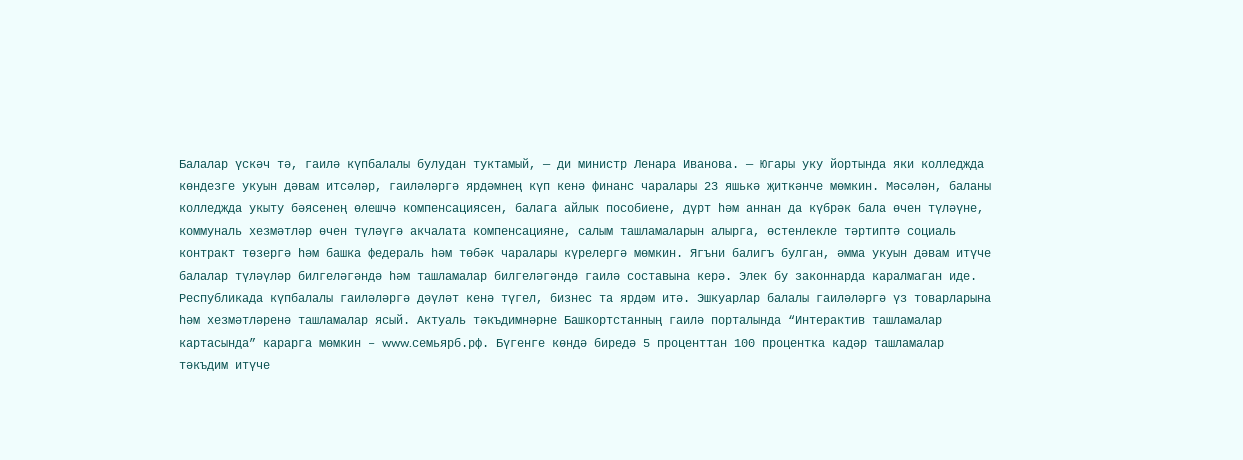Балалар үскәч тә, гаилә күпбалалы булудан туктамый, — ди министр Ленара Иванова. — Югары уку йортында яки колледжда көндезге укуын дәвам итсәләр, гаиләләргә ярдәмнең күп кенә финанс чаралары 23 яшькә җиткәнче мөмкин. Мәсәлән, баланы колледжда укыту бәясенең өлешчә компенсациясен, балага айлык пособиене, дүрт һәм аннан да күбрәк бала өчен түләүне, коммуналь хезмәтләр өчен түләүгә акчалата компенсацияне, салым ташламаларын алырга, өстенлекле тәртиптә социаль контракт төзергә һәм башка федераль һәм төбәк чаралары күрелергә мөмкин. Ягъни балигъ булган, әмма укуын дәвам итүче балалар түләүләр билгеләгәндә һәм ташламалар билгеләгәндә гаилә составына керә. Элек бу законнарда каралмаган иде.
Республикада күпбалалы гаиләләргә дәүләт кенә түгел, бизнес та ярдәм итә. Эшкуарлар балалы гаиләләргә үз товарларына һәм хезмәтләренә ташламалар ясый. Актуаль тәкъдимнәрне Башкортстанның гаилә порталында “Интерактив ташламалар картасында” карарга мөмкин – www.семьярб.рф. Бүгенге көндә биредә 5 проценттан 100 процентка кадәр ташламалар тәкъдим итүче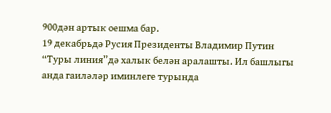900дән артык оешма бар.
19 декабрьдә Русия Президенты Владимир Путин “Туры линия”дә халык белән аралашты. Ил башлыгы анда гаиләләр иминлеге турында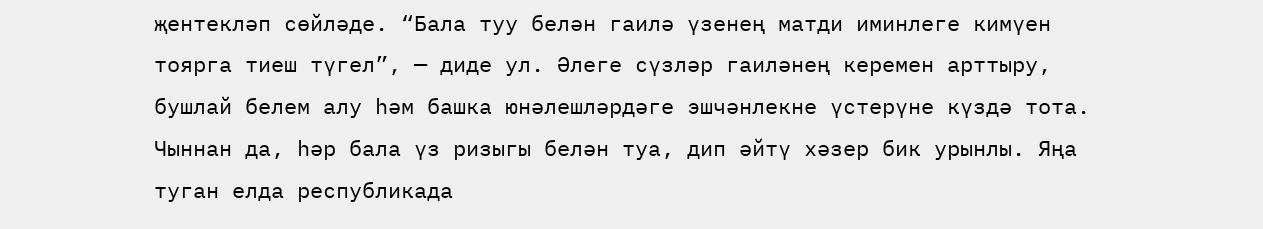җентекләп сөйләде. “Бала туу белән гаилә үзенең матди иминлеге кимүен тоярга тиеш түгел”, — диде ул. Әлеге сүзләр гаиләнең керемен арттыру, бушлай белем алу һәм башка юнәлешләрдәге эшчәнлекне үстерүне күздә тота.
Чыннан да, һәр бала үз ризыгы белән туа, дип әйтү хәзер бик урынлы. Яңа туган елда республикада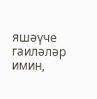яшәүче гаиләләр имин,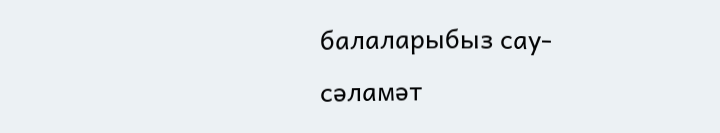балаларыбыз сау-сәламәт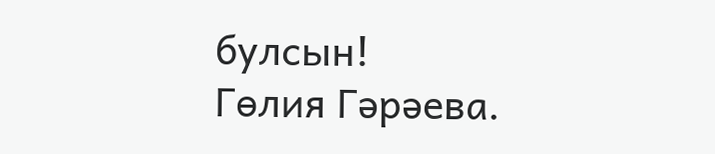булсын!
Гөлия Гәрәева.